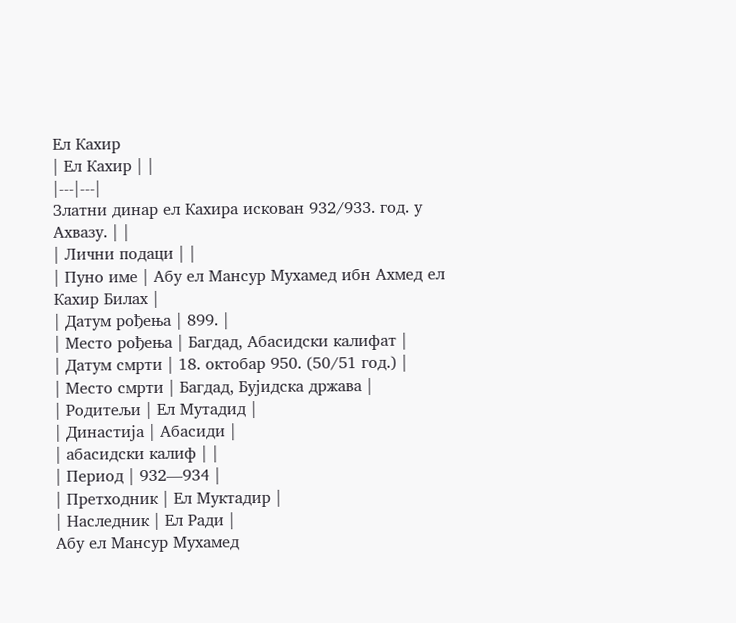Ел Кахир
| Ел Кахир | |
|---|---|
Златни динар ел Кахира искован 932/933. год. у Ахвазу. | |
| Лични подаци | |
| Пуно име | Абу ел Мансур Мухамед ибн Ахмед ел Кахир Билах |
| Датум рођења | 899. |
| Место рођења | Багдад, Абасидски калифат |
| Датум смрти | 18. октобар 950. (50/51 год.) |
| Место смрти | Багдад, Бујидска држава |
| Родитељи | Ел Мутадид |
| Династија | Абасиди |
| абасидски калиф | |
| Период | 932—934 |
| Претходник | Ел Муктадир |
| Наследник | Ел Ради |
Абу ел Мансур Мухамед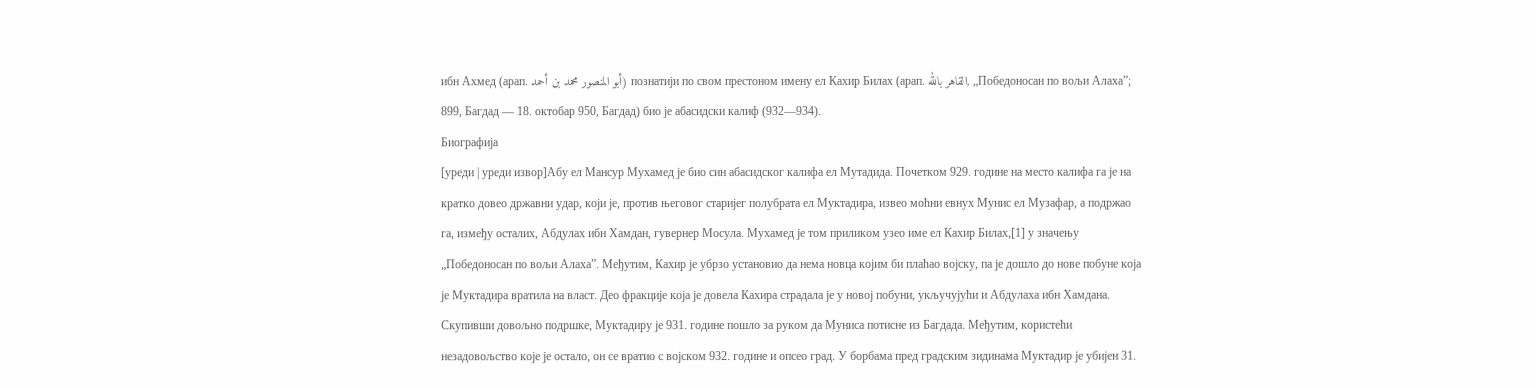ибн Ахмед (арап. أبو المنصور محمد بن أحمد) познатији по свом престоном имену ел Кахир Билах (арап. القاهر بالله, „Победоносан по вољи Алаха”; 899, Багдад — 18. октобар 950, Багдад) био је абасидски калиф (932—934).
Биографија
[уреди | уреди извор]Абу ел Мансур Мухамед је био син абасидског калифа ел Мутадида. Почетком 929. године на место калифа га је на кратко довео државни удар, који је, против његовог старијег полубрата ел Муктадира, извео моћни евнух Мунис ел Музафар, а подржао га, између осталих, Абдулах ибн Хамдан, гувернер Мосула. Мухамед је том приликом узео име ел Кахир Билах,[1] у значењу „Победоносан по вољи Алаха”. Међутим, Кахир је убрзо установио да нема новца којим би плаћао војску, па је дошло до нове побуне која је Муктадира вратила на власт. Део фракције која је довела Кахира страдала је у новој побуни, укључујући и Абдулаха ибн Хамдана. Скупивши довољно подршке, Муктадиру је 931. године пошло за руком да Муниса потисне из Багдада. Међутим, користећи незадовољство које је остало, он се вратио с војском 932. године и опсео град. У борбама пред градским зидинама Муктадир је убијен 31.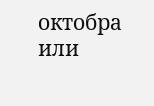октобра или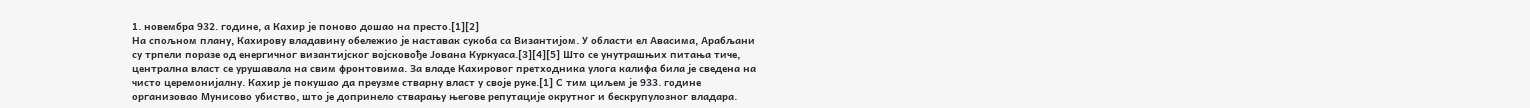1. новембра 932. године, а Кахир је поново дошао на престо.[1][2]
На спољном плану, Кахирову владавину обележио је наставак сукоба са Византијом. У области ел Авасима, Арабљани су трпели поразе од енергичног византијског војсковође Јована Куркуаса.[3][4][5] Што се унутрашњих питања тиче, централна власт се урушавала на свим фронтовима. За владе Кахировог претходника улога калифа била је сведена на чисто церемонијалну. Кахир је покушао да преузме стварну власт у своје руке.[1] С тим циљем је 933. године организовао Мунисово убиство, што је допринело стварању његове репутације окрутног и бескрупулозног владара.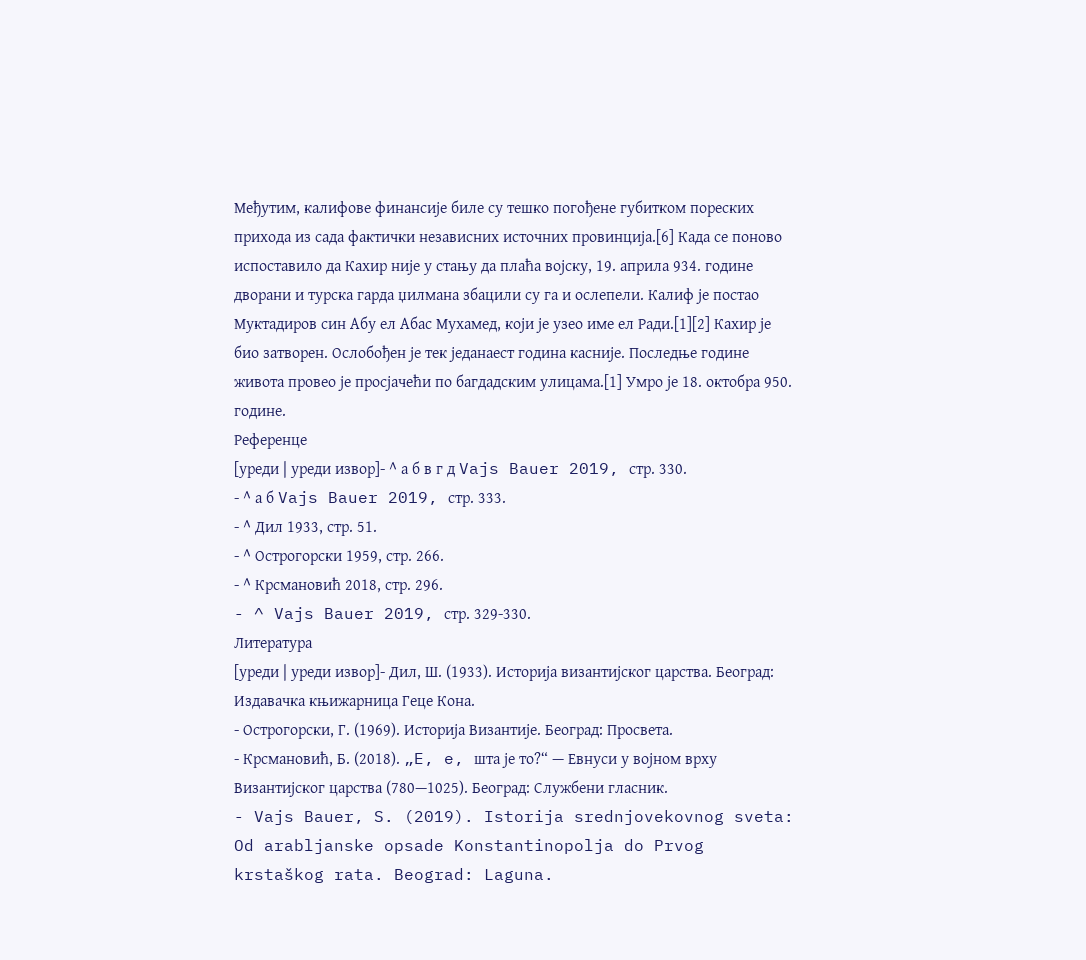Међутим, калифове финансије биле су тешко погођене губитком пореских прихода из сада фактички независних источних провинција.[6] Када се поново испоставило да Кахир није у стању да плаћа војску, 19. априла 934. године дворани и турска гарда џилмана збацили су га и ослепели. Калиф је постао Муктадиров син Абу ел Абас Мухамед, који је узео име ел Ради.[1][2] Кахир је био затворен. Ослобођен је тек једанаест година касније. Последње године живота провео је просјачећи по багдадским улицама.[1] Умро је 18. октобра 950. године.
Референце
[уреди | уреди извор]- ^ а б в г д Vajs Bauer 2019, стр. 330.
- ^ а б Vajs Bauer 2019, стр. 333.
- ^ Дил 1933, стр. 51.
- ^ Острогорски 1959, стр. 266.
- ^ Крсмановић 2018, стр. 296.
- ^ Vajs Bauer 2019, стр. 329-330.
Литература
[уреди | уреди извор]- Дил, Ш. (1933). Историја византијског царства. Београд: Издавачка књижарница Геце Кона.
- Острогорски, Г. (1969). Историја Византије. Београд: Просвета.
- Крсмановић, Б. (2018). „E, e, шта је то?“ — Евнуси у војном врху Византијског царства (780—1025). Београд: Службени гласник.
- Vajs Bauer, S. (2019). Istorija srednjovekovnog sveta: Od arabljanske opsade Konstantinopolja do Prvog krstaškog rata. Beograd: Laguna.